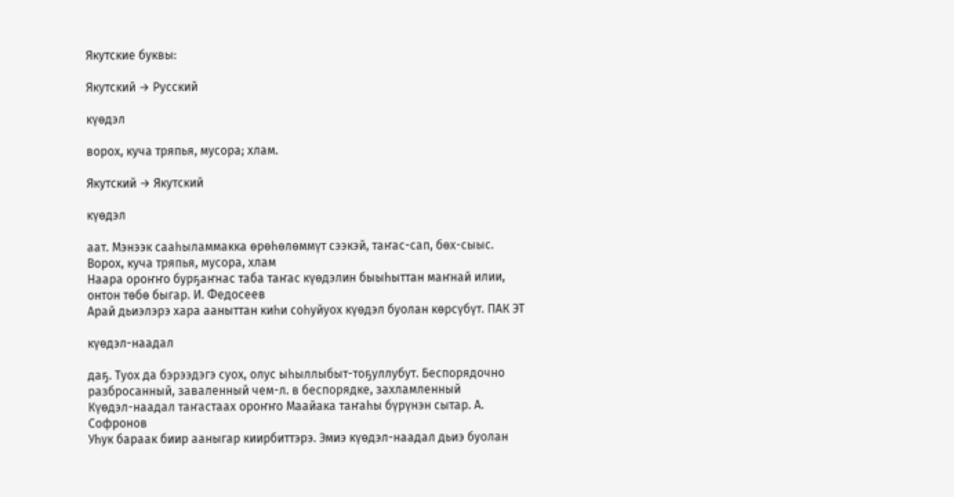Якутские буквы:

Якутский → Русский

күөдэл

ворох, куча тряпья, мусора; хлам.

Якутский → Якутский

күөдэл

аат. Мэнээк сааһыламмакка өрөһөлөммүт сээкэй, таҥас-сап, бөх-сыыс. Ворох, куча тряпья, мусора, хлам
Наара ороҥҥо бурҕаҥнас таба таҥас күөдэлин быыһыттан маҥнай илии, онтон төбө быгар. И. Федосеев
Арай дьиэлэрэ хара ааныттан киһи соһуйуох күөдэл буолан көрсүбүт. ПАК ЭТ

күөдэл-наадал

даҕ. Туох да бэрээдэгэ суох, олус ыһыллыбыт-тоҕуллубут. Беспорядочно разбросанный, заваленный чем-л. в беспорядке, захламленный
Күөдэл-наадал таҥастаах ороҥҥо Маайака таҥаһы бүрүнэн сытар. А. Софронов
Уһук бараак биир ааныгар киирбиттэрэ. Эмиэ күөдэл-наадал дьиэ буолан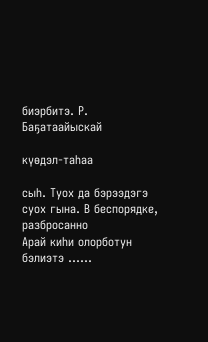биэрбитэ. Р. Баҕатаайыскай

күөдэл-таһаа

сыһ. Туох да бэрээдэгэ суох гына. В беспорядке, разбросанно
Арай киһи олорботун бэлиэтэ ……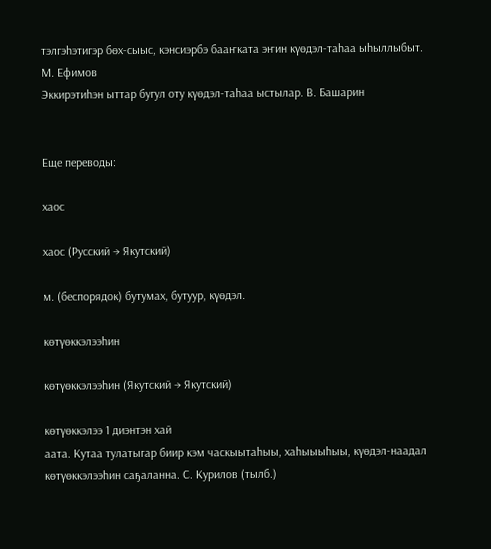тэлгэһэтигэр бөх-сыыс, кэнсиэрбэ бааҥката эҥин күөдэл-таһаа ыһыллыбыт. М. Ефимов
Эккирэтиһэн ыттар бугул оту күөдэл-таһаа ыстылар. В. Башарин


Еще переводы:

хаос

хаос (Русский → Якутский)

м. (беспорядок) бутумах, бутуур, күөдэл.

көтүөккэлээһин

көтүөккэлээһин (Якутский → Якутский)

көтүөккэлээ 1 диэнтэн хай
аата. Кутаа тулатыгар биир кэм часкыытаһыы, хаһыыыһыы, күөдэл-наадал көтүөккэлээһин саҕаланна. С. Курилов (тылб.)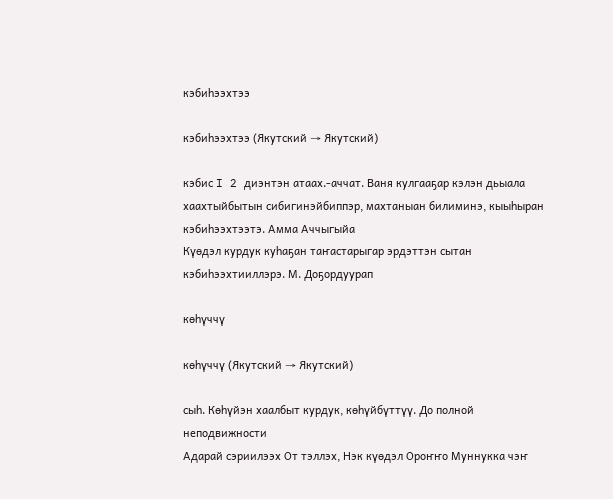кэбиһээхтээ

кэбиһээхтээ (Якутский → Якутский)

кэбис I 2 диэнтэн атаах.-аччат. Ваня кулгааҕар кэлэн дьыала хаахтыйбытын сибигинэйбиппэр, махтаныан билиминэ, кыыһыран кэбиһээхтээтэ. Амма Аччыгыйа
Күөдэл курдук куһаҕан таҥастарыгар эрдэттэн сытан кэбиһээхтииллэрэ. М. Доҕордуурап

көһүччү

көһүччү (Якутский → Якутский)

сыһ. Көһүйэн хаалбыт курдук, көһүйбүттүү. До полной неподвижности
Адарай сэриилээх От тэллэх, Нэк күөдэл Ороҥҥо Муннукка чэҥ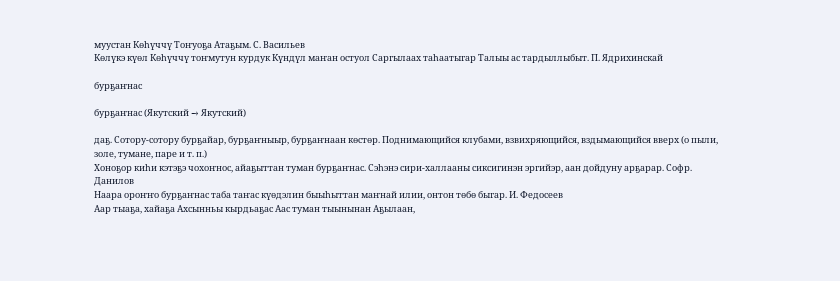муустан Көһүччү Тоҥуоҕа Атаҕым. С. Васильев
Көлүкэ күөл Көһүччү тоҥмутун курдук Күндүл маҥан остуол Саргылаах таһаатыгар Талыы ас тардыллыбыт. П. Ядрихинскай

бурҕаҥнас

бурҕаҥнас (Якутский → Якутский)

даҕ. Сотору-сотору бурҕайар, бурҕаҥныыр, бурҕаҥнаан көстөр. Поднимающийся клубами, взвихряющийся, вздымающийся вверх (о пыли, золе, тумане, паре и т. п.)
Хоноҕор киһи кэтэҕэ чохоҥнос, айаҕыттан туман бурҕаҥнас. Сэһэнэ сири-халлааны сиксигинэн эргийэр, аан дойдуну арҕарар. Софр. Данилов
Наара ороҥҥо бурҕаҥнас таба таҥас күөдэлин быыһыттан маҥнай илии, онтон төбө быгар. И. Федосеев
Аар тыаҕа, хайаҕа Ахсынньы кырдьаҕас Аас туман тыынынан Аҕылаан,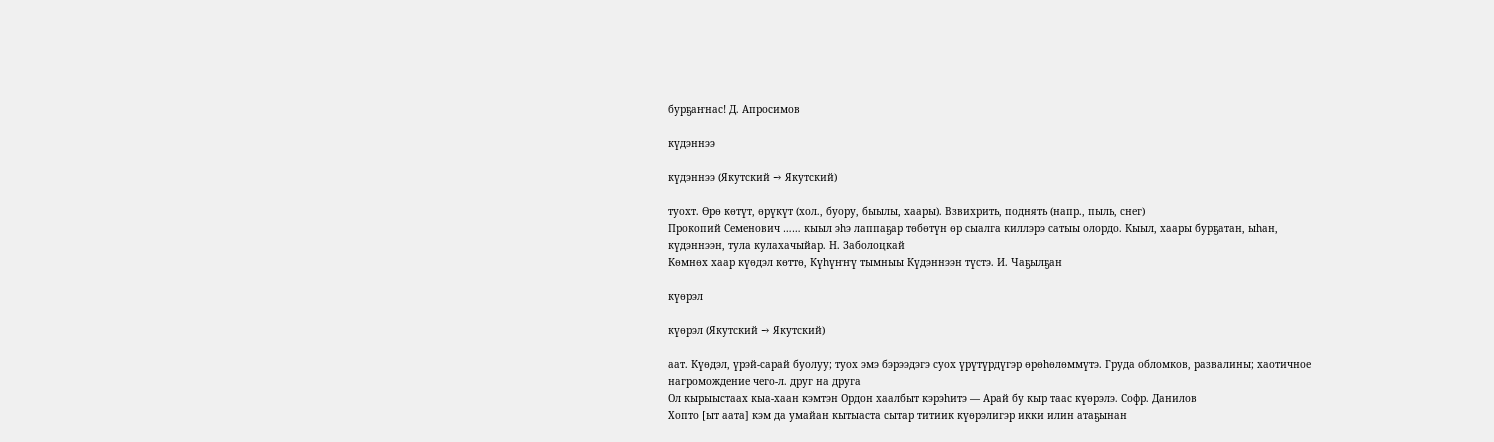бурҕаҥнас! Д. Апросимов

күдэннээ

күдэннээ (Якутский → Якутский)

туохт. Өрө көтүт, өрүкүт (хол., буору, быылы, хаары). Взвихрить, поднять (напр., пыль, снег)
Прокопий Семенович …… кыыл эһэ лаппаҕар төбөтүн өр сыалга киллэрэ сатыы олордо. Кыыл, хаары бурҕатан, ыһан, күдэннээн, тула кулахачыйар. Н. Заболоцкай
Көмнөх хаар күөдэл көттө, Күһүҥҥү тымныы Күдэннээн түстэ. И. Чаҕылҕан

күөрэл

күөрэл (Якутский → Якутский)

аат. Күөдэл, үрэй-сарай буолуу; туох эмэ бэрээдэгэ суох үрүтүрдүгэр өрөһөлөммүтэ. Груда обломков, развалины; хаотичное нагромождение чего-л. друг на друга
Ол кырыыстаах кыа-хаан кэмтэн Ордон хаалбыт кэрэһитэ — Арай бу кыр таас күөрэлэ. Софр. Данилов
Хопто [ыт аата] кэм да умайан кытыаста сытар титиик күөрэлигэр икки илин атаҕынан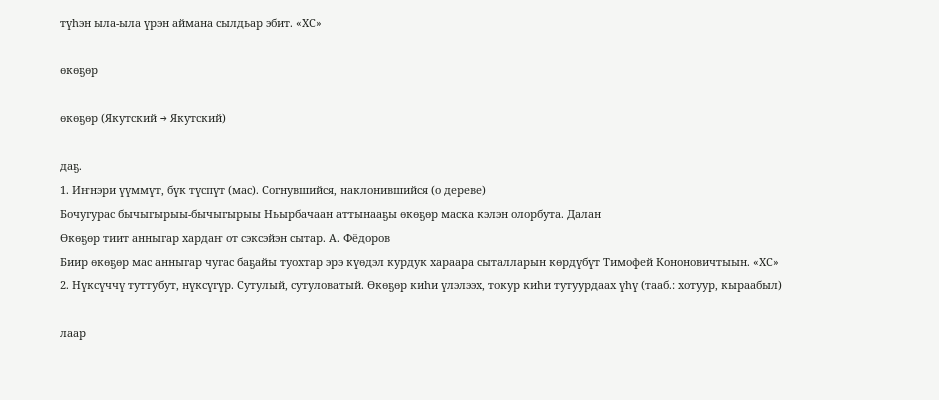түһэн ыла-ыла үрэн аймана сылдьар эбит. «ХС»

өкөҕөр

өкөҕөр (Якутский → Якутский)

даҕ.
1. Иҥнэри үүммүт, бүк түспүт (мас). Согнувшийся, наклонившийся (о дереве)
Бочугурас бычыгырыы-бычыгырыы Ньырбачаан аттынааҕы өкөҕөр маска кэлэн олорбута. Далан
Өкөҕөр тиит анныгар хардаҥ от сэксэйэн сытар. А. Фёдоров
Биир өкөҕөр мас анныгар чугас баҕайы туохтар эрэ күөдэл курдук хараара сыталларын көрдүбүт Тимофей Кононовичтыын. «ХС»
2. Нүксүччү туттубут, нүксүгүр. Сутулый, сутуловатый. Өкөҕөр киһи үлэлээх, токур киһи тутуурдаах үһү (тааб.: хотуур, кыраабыл)

лаар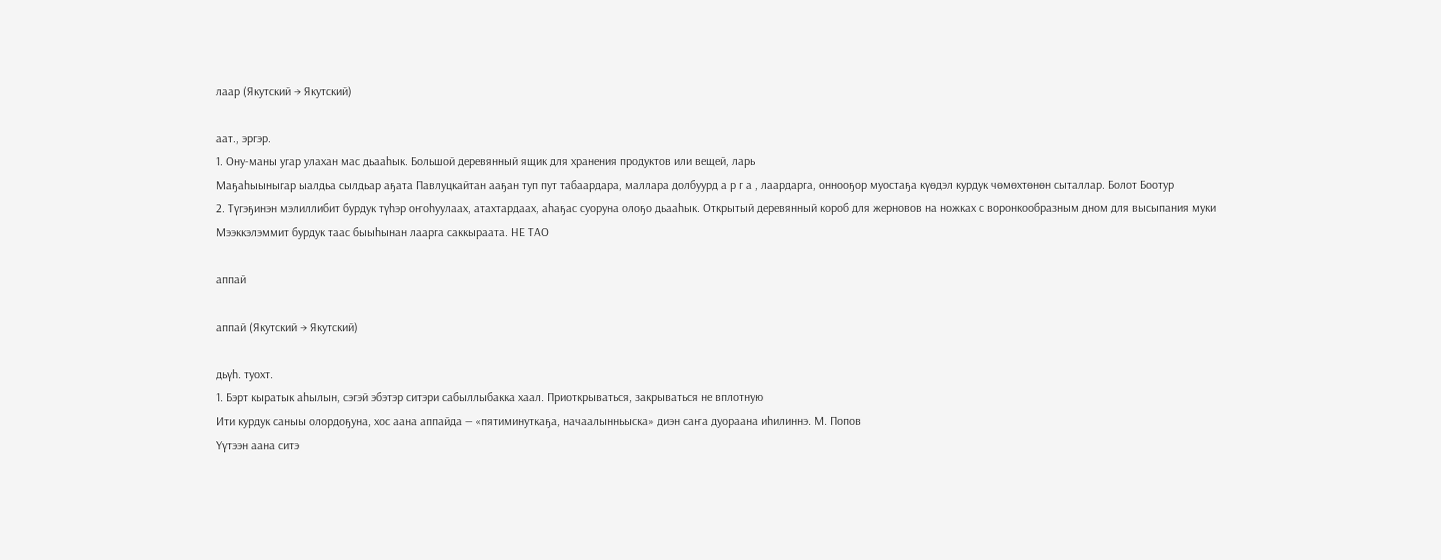лаар (Якутский → Якутский)

аат., эргэр.
1. Ону-маны угар улахан мас дьааһык. Большой деревянный ящик для хранения продуктов или вещей, ларь
Маҕаһыыныгар ыалдьа сылдьар аҕата Павлуцкайтан ааҕан туп пут табаардара, маллара долбуурд а р г а , лаардарга, оннооҕор муостаҕа күөдэл курдук чөмөхтөнөн сыталлар. Болот Боотур
2. Түгэҕинэн мэлиллибит бурдук түһэр оҥоһуулаах, атахтардаах, аһаҕас суоруна олоҕо дьааһык. Открытый деревянный короб для жерновов на ножках с воронкообразным дном для высыпания муки
Мээккэлэммит бурдук таас быыһынан лаарга саккыраата. НЕ ТАО

аппай

аппай (Якутский → Якутский)

дьүһ. туохт.
1. Бэрт кыратык аһылын, сэгэй эбэтэр ситэри сабыллыбакка хаал. Приоткрываться, закрываться не вплотную
Ити курдук саныы олордоҕуна, хос аана аппайда — «пятиминуткаҕа, начаалынньыска» диэн саҥа дуораана иһилиннэ. М. Попов
Үүтээн аана ситэ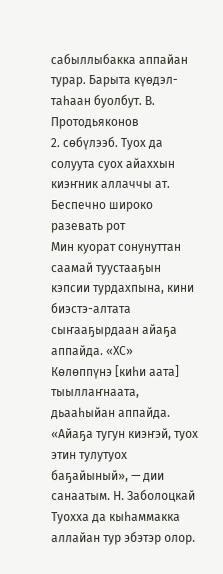сабыллыбакка аппайан турар. Барыта күөдэл-таһаан буолбут. В. Протодьяконов
2. сөбүлээб. Туох да солуута суох айаххын киэҥник аллаччы ат. Беспечно широко разевать рот
Мин куорат сонунуттан саамай туустааҕын кэпсии турдахпына, кини биэстэ-алтата сыҥааҕырдаан айаҕа аппайда. «ХС»
Көлөппүнэ [киһи аата] тыыллаҥнаата, дьааһыйан аппайда. «Айаҕа тугун киэҥэй, туох этин тулутуох баҕайыный», — дии санаатым. Н. Заболоцкай
Туохха да кыһаммакка аллайан тур эбэтэр олор.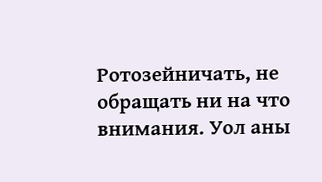Ротозейничать, не обращать ни на что внимания. Уол аны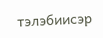тэлэбиисэр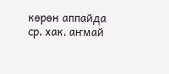көрөн аппайда
ср. хак. аҥмай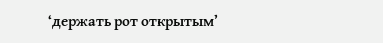‘держать рот открытым’